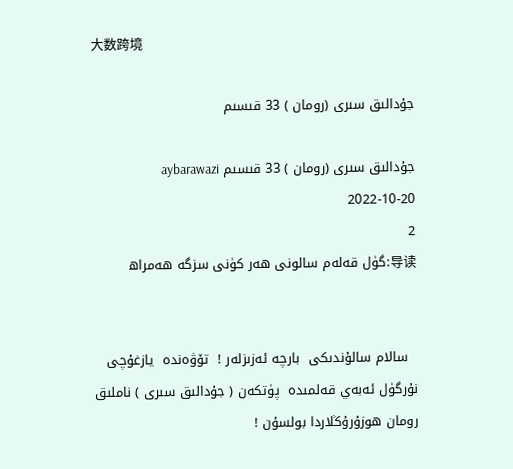大数跨境

جۇدالىق سىرى (رومان ) 33 قىسىم

جۇدالىق سىرى (رومان ) 33 قىسىم aybarawazi
2022-10-20
2
导读:گۈل قەلەم سالونى ھەر كۈنى سزگە ھەمراھ


  سالام سالۇندىكى  بارچە ئەزىزلەر !  تۆۋەندە  يازغۇچى نۇرگۈل ئەبەي قەلمىدە  پۈتكەن ( جۇدالىق سىرى ) ناملىق رومان ھوزۇرۇڭلاردا بولسۇن !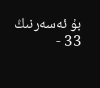بۇ ئەسەرنىڭ 33 -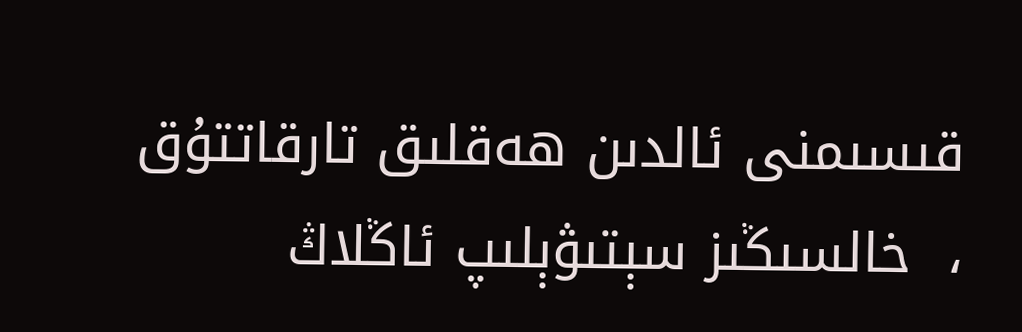قىسىمنى ئالدىن ھەقلىق تارقاتتۇق  ،  خالسىڭىز سېتىۋېلىپ ئاڭلاڭ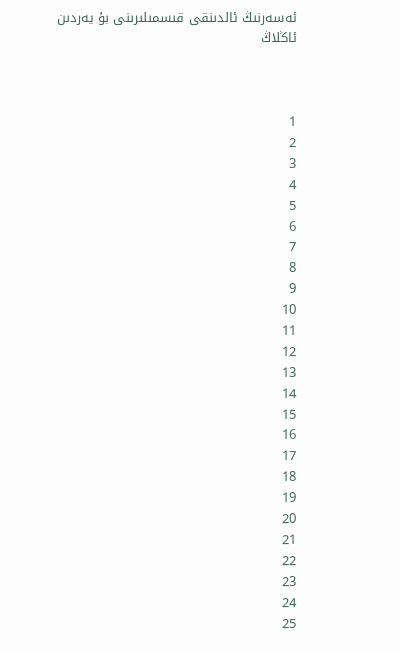ئەسەرنىڭ ئالدىنقى قىسمىلىرىنى بۇ يەردىن ئاڭلاڭ



1
2
3
4
5
6
7
8
9
10
11
12
13
14
15
16
17
18
19
20
21
22
23
24
25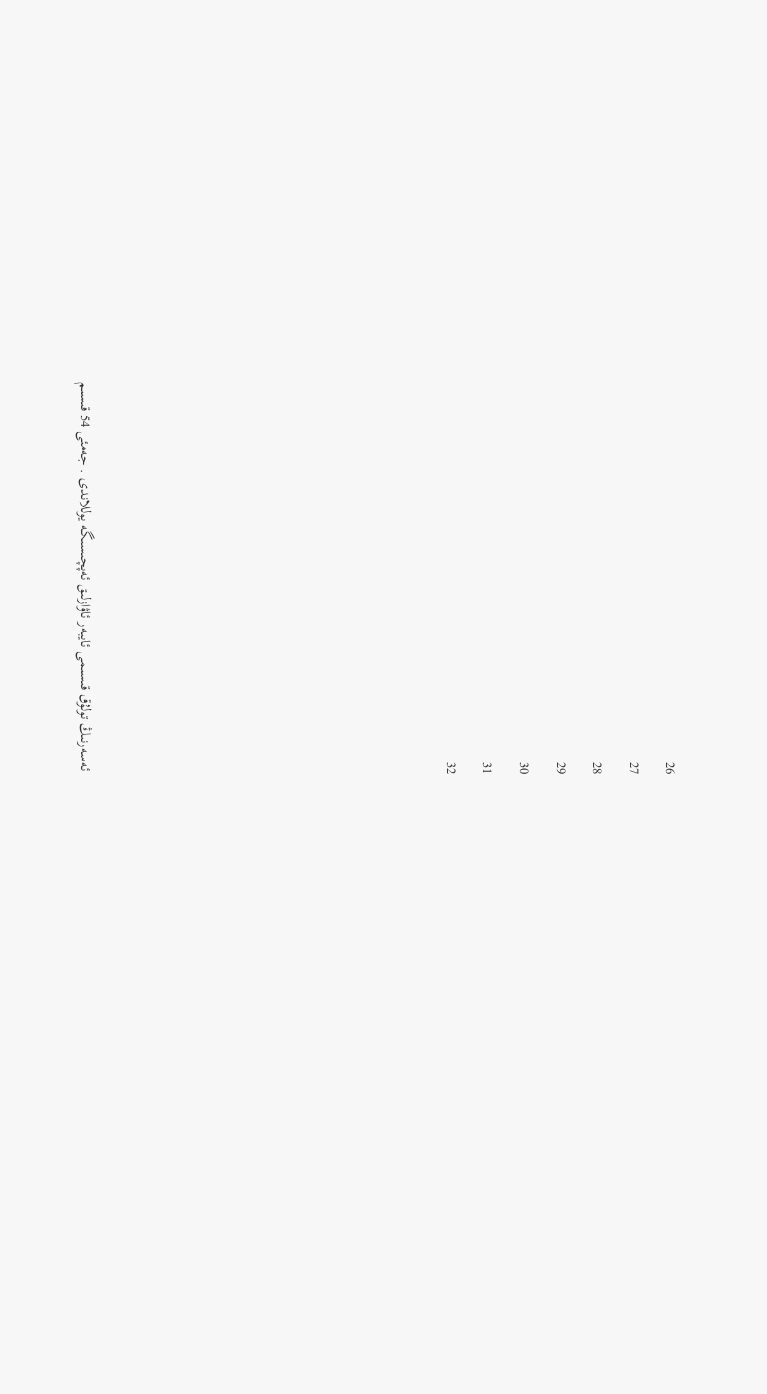26
27
28
29
30
31
32









 ئەسەرنىڭ تولۇق قىسىمى ئايبەر ئاۋازلىق ئەپچىسىگە يوللاندى . جەمئى 54 قىسىم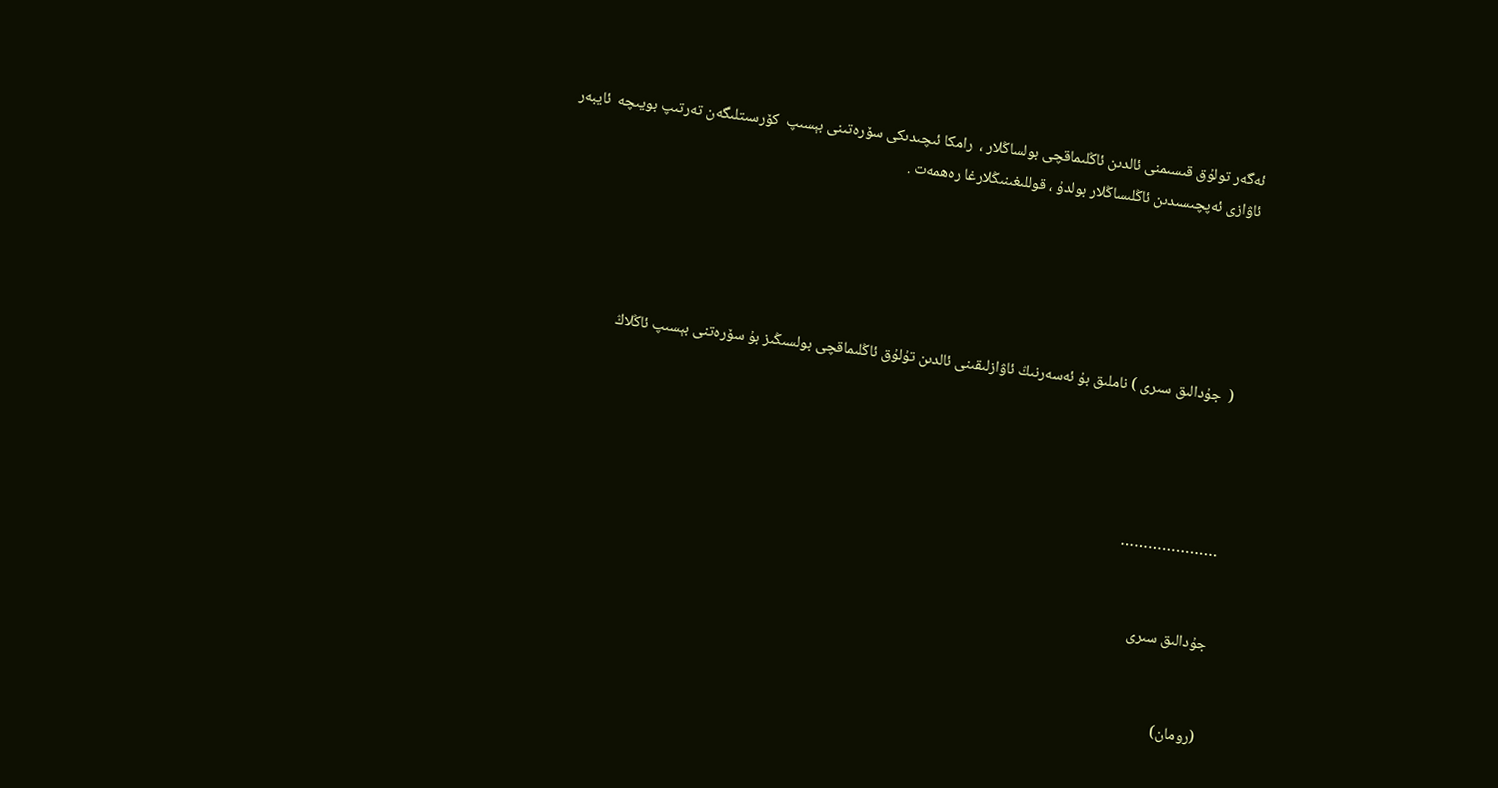ئەگەر تولۇق قىسىمنى ئالدىن ئاڭلىماقچى بولساڭلار ،  رامكا ئىچىدىكى سۆرەتىنى بېسىپ  كۆرسىتلىگەن تەرتىپ بويىچە  ئايبەر ئاۋازى ئەپچىسىدىن ئاڭلىساڭلار بولدۇ ، قوللىغىنىڭلارغا رەھمەت .





 (  جۇدالىق سىرى ) ناملىق بۇ ئەسەرنىڭ ئاۋازلىقىنى ئالدىن تۇلۇق ئاڭلىماقچى بولسىڭىز بۇ سۆرەتنى بېسىپ ئاڭلاڭ




…………………


جۇدالىق سىرى


(رومان)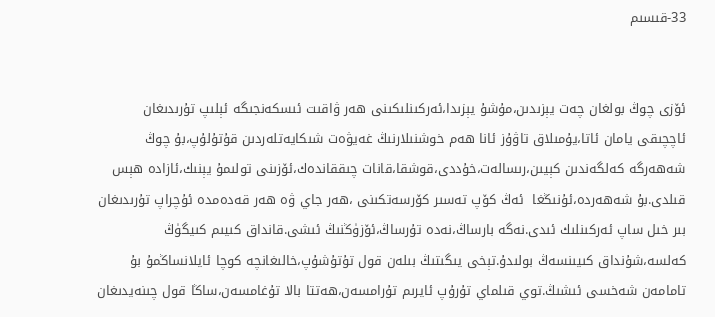33-قىسىم


ئۆزى چوڭ بولغان چەت يېزىدىن،مۇشۇ يېزىدا،ئەركىنلىكىنى ھەر ۋاقىت ئىسكەنجىگە ئېلىپ تۇرىدىغان ئاچچىقى يامان ئاتا،يۇمىلاق تاۋۇز ئانا ھەم خوشنىلارنىڭ غەيۋەت شىكايەتلەردىن قۇتۇلۇپ،بۇ چوڭ شەھەرگە كەلگەندىن كېيىن،رىسالەت،خۇددى،قوشقا،قانات چىققاندەك،ئۆزىنى تولىمۇ يېنىك،ئازادە ھېس قىلدى.بۇ شەھەردە،ئۇنىڭغا  ئەڭ كۆپ تەسىر كۆرسەتكىنى ،ھەر جاي ۋە ھەر قەدەمدە ئۇچراپ تۇرىدىغان بىر خىل ساپ ئەركىنلىك ئىدى.نەگە بارساڭ،نەدە تۇرساڭ،ئۆزۈڭنىڭ ئىشى.قانداق كىيىم كىيگۈڭ كەلسە،شۇنداق كىيىنسەڭ بولىدۇ.تېخى يىگىتىڭ بىلەن قول تۇتۇشۇپ،خالىغانچە كوچا ئايلانساڭمۇ بۇ تامامەن شەخسى ئىشىڭ.توي قىلماي تۇرۇپ ئايرىم تۇرامسەن،ھەتتا بالا تۇغامسەن،ساڭا قول چىنەيدىغان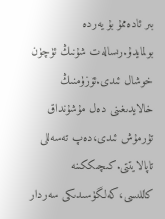بىر ئادەممۇ بۇ يەردە بولمايدۇ.رىسالەت شۇنىڭ ئۈچۈن خوشال ئىدى.ئۆزۈمنىڭ خالايدىغىنى دەل مۇشۇنداق تۇرمۇش ئىدى،دەپ تەسەللى تاپالايتتى.كىچىككىنە كاللىسى،كەلگۈسىدىكى سەردار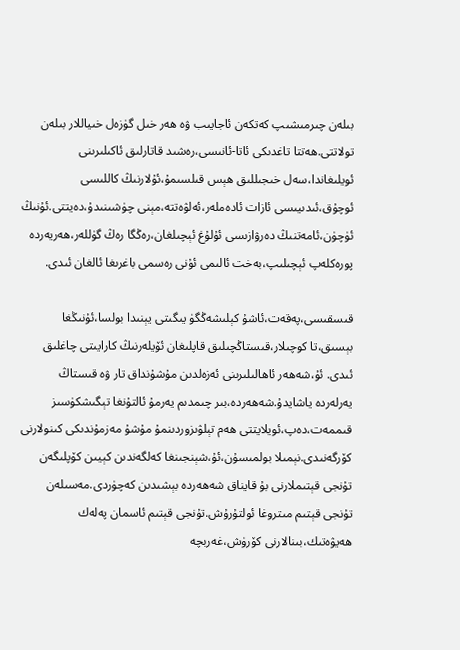بىلەن چىرمىشىپ كەتكەن ئاجايىب ۋە ھەر خىل گۈزەل خىياللار بىلەن تولاتتى.ھەتتا تاغدىكى ئاتا-ئانىسى،رەشىد قاتارلىق ئاكىلىرىنى ئويلىغاندا،سەل خىجىللىق ھېس قىلسىمۇ،ئۇلارنىڭ كاللىسى ئوچۇق،ئىدىيىسى ئازات ئادەملەر،ئەلۋەتتە،مېنى چۈشىنىدۇ،دەيتتى.ئۇنىڭ ئۈچۈن،ئامەتنىڭ دەرۋازىسى ئۇلۇغ ئېچىلغان،رەڭگا رەڭ گۈللەر،ھەريەردە پورەكلەپ ئېچىلىپ،بەخت ئالىمى ئۇنى رەسمى باغرىغا ئالغان ئىدى.

قىسقىسى،پەقەت،ئاشۇ كېلىشەڭگۈ يىگىتى يېنىدا بولسا،ئۇنىڭغا بېسىق،تا كوچىلار،قىستاڭچىلىق قاپلىغان ئۆيلەرنىڭ كارايىتى چاغلىق ئىدى. ئۇ،شەھەر ئاھالىلىرىنى ئەزەلدىن مۇشۇنداق تار ۋە قىستاڭ يەرلەردە ياشايدۇ.شەھەردە،بىر چىمدىم يەرمۇ ئالتۇنغا تېگىشكۈسىز قىممەت،دەپ،ئويلايتتى ھەم تېلۋىزوردىنمۇ مۇشۇ مەزمۇندىكى كىنولارنى كۆرگەنىدى.نېمىلا بولمىسۇن،ئۇ،شېنجىنغا كەلگەندىن كېيىن كۆپلىگەن تۇنجى قېتىملارنى بۇ قايناق شەھەردە بېشىدىن كەچۈردى.مەسىلەن تۇنجى قېتىم مىتروغا ئولتۇرۇش.تۇنجى قېتىم ئاسمان پەلەك ھەيۋەتىك،بىنالارنى كۆرۈش،غەربچە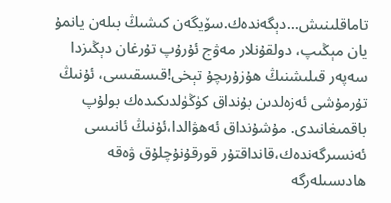تاماقلىنىش...دېگەندەك.سۆيگەن كىشىڭ بىلەن يانمۇ يان مېڭىپ، دولقۇنلار مەۋج ئۇرۇپ تۇرغان دېڭىزدا سەپەر قىلىشنىڭ ھۇزۇرىچۇ تېخى!قىسقىسى، ئۇنىڭ تۇرمۇشى ئەزەلدىن بۇنداق كۈڭۈلدىكىدەك بولۇپ باقمىغانىدى. مۇشۇنداق ئەھۋالدا،ئۇنىڭ ئانىسى ئەنسىرگەندەك،قانداقتۇر قورقۇنۇچلۇق ۋەقە ھادىسىلەرگە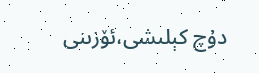دۇچ كېلىشى،ئۆزىنى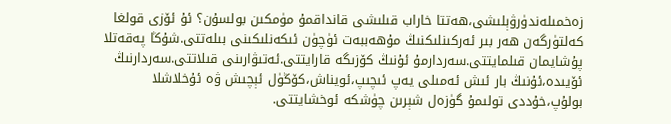زەخمىلەندۈرۋېلىشى،ھەتتا خاراب قىلىشى قانداقمۇ مۈمكىن بولسۇن؟ ئۇ ئۆزى قولغا كەلتۈرگەن ھەر بىر ئەركىنلىكنىڭ مۇھەببەت ئۈچۈن ئىكەنلىكىنى بىلەتتى.شۇڭا پەقەتلا پۇشايمان قىلمايتتى.سەردارمۇ ئۇنىڭ كۆزىگە قارايتتى.ئەتىۋارىنى قىلاتتى.سەردارنىڭ ئۆيىدە،ئۇنىڭ بار ئىش ئەمىلى يەپ ئىچىپ،ئويناش،كۆڭۈل ئېچىش ۋە ئۇخلاشلا بولۇپ،خۇددى تولىمۇ گۈزەل شېرىن چۈشكە ئوخشايتتى.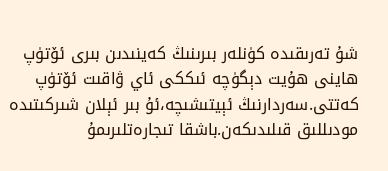شۇ تەرىقىدە كۈنلەر بىرىنىڭ كەينىدىن بىرى ئۆتۈپ ھاينى ھۇيت دېگۈچە ئىككى ئاي ۋاقىت ئۆتۈپ كەتتى.سەردارنىڭ ئېيتىشىچە،ئۇ بىر ئېلان شىركىتىدە مودىللىق قىلىدىكەن.باشقا تىجارەتلىرىمۇ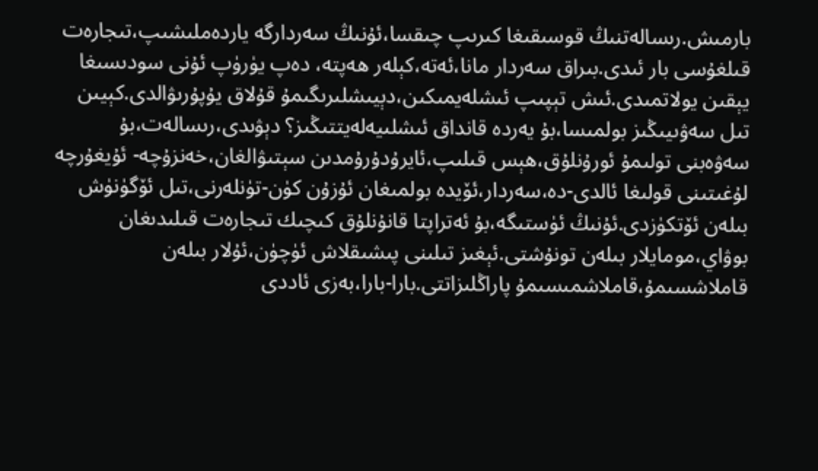بارمىش.رىسالەتنىڭ قوسىقىغا كىرىپ چىقسا،ئۇنىڭ سەردارگە ياردەملىشىپ،تىجارەت قىلغۇسى بار ئىدى.بىراق سەردار مانا،ئەتە،كېلەر ھەپتە، دەپ يۈرۈپ ئۇنى سودىسىغا يېقىن يولاتمىدى.ئىش تېپىپ ئىشلەيمىكىن،دېيىشلىرىگىمۇ قۇلاق يۇپۇرىۋالدى.كېيىن تىل سەۋىيىڭىز بولمىسا،بۇ يەردە قانداق ئىشلىيەلەيتتىڭىز؟ دېۋىدى،رىسالەت،بۇ سەۋەبنى تولىمۇ ئورۇنلۇق،ھېس قىلىپ،ئايرۇدۇرۇمدىن سېتىۋالغان،خەنزۇچە- ئۇيغۇرچە  لۇغىتىنى قولىغا ئالدى-دە،سەردار،ئۆيدە بولمىغان ئۇزۇن كۈن-تۈنلەرنى،تىل ئۆگۈنۈش بىلەن ئۆتكۈزدى.ئۇنىڭ ئۈستىگە،بۇ ئەتراپتا قانۇنلۇق كىچىك تىجارەت قىلىدىغان بوۋاي،مومايلار بىلەن تونۇشتى.ئېغىز تىلىنى پىشىقلاش ئۈچۈن،ئۇلار بىلەن قاملاشسىمۇ،قاملاشمىسىمۇ پاراڭلىزاتتى.بارا-بارا،بەزى ئاددى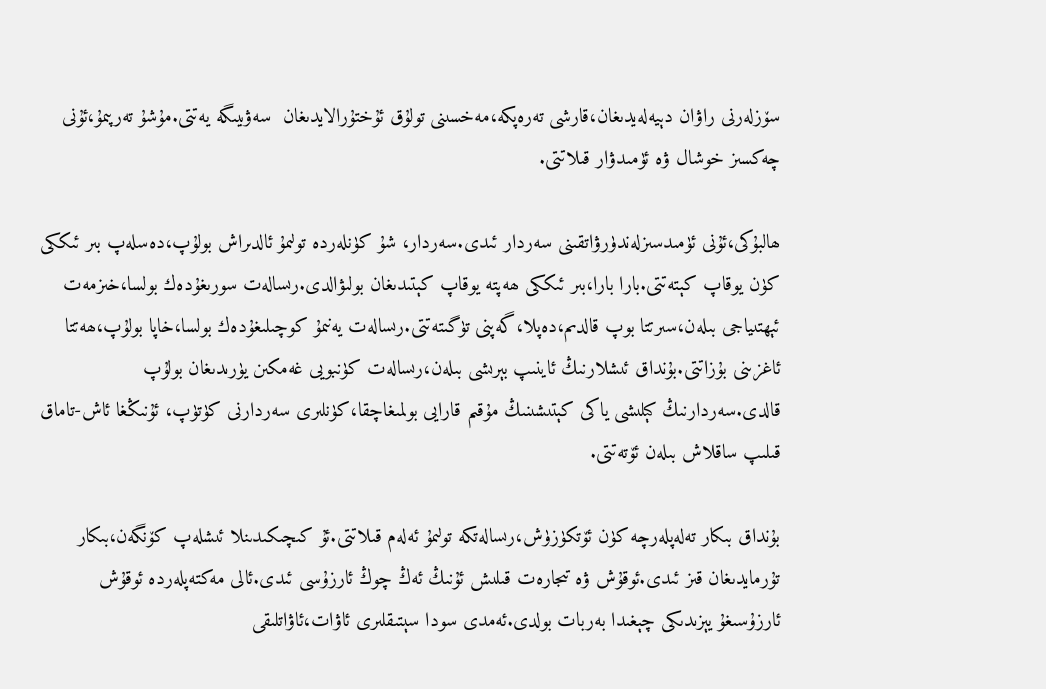سۆزلەرنى راۋان دېيەلەيدىغان،قارشى تەرەپكە،مەخسىنى تولۇق ئۇختۇرالايدىغان  سەۋىيىگە يەتتى.مۇشۇ تەرپىمۇ،ئۇنى چەكسىز خوشال ۋە ئۈمىدۋار قىلاتتى.

ھالبۇكى،ئۇنى ئۈمىدسىزلەندۈرۋاتقىنى سەردار ئىدى.سەردار، شۇ كۈنلەردە تولىمۇ ئالدىراش بولۇپ،دەسلەپ بىر ئىككى كۈن يوقاپ كېتەتتى.بارا بارا،بىر ئىككى ھەپتە يوقاپ كېتىدىغان بولىۋالدى.رىسالەت سورىغۇدەك بولسا،خىزمەت ئېھتىياجى بىلەن،سىرتتا بوپ قالدىم،دەپلا،گەپنى تۈگىتەتتى.رىسالەت يەنىمۇ كوچىلىغۇدەك بولسا،خاپا بولۇپ،ھەتتا ئاغزىنى بۇزاتتى.بۇنداق ئىشلارنىڭ ئاينىپ بېرىشى بىلەن،رىسالەت كۈنبويى غەمكىن يۈرىدىغان بولۇپ قالدى.سەردارنىڭ كېلىشى ياكى كېتىشىنىڭ مۇقىم قارايى بولمىغاچقا،كۈنلىرى سەردارنى كۈتۈپ، ئۇنىڭغا ئاش-تاماق قىلىپ ساقلاش بىلەن ئۆتەتتى.

بۇنداق بىكار تەلەپلەرچە كۈن ئۆتكۈزۈش،رىسالەتكە تولىمۇ ئەلەم قىلاتتى.ئۇ كىچىكىدىنلا ئىشلەپ كۆنگەن،بىكار تۇرمايدىغان قىز ئىدى.ئوقۇش ۋە تىجارەت قىلىش ئۇنىڭ ئەڭ چوڭ ئارزۇسى ئىدى.ئالى مەكتەپلەردە ئوقۇش ئارزۇسىغۇ يېزىدىكى چېغىدا بەربات بولدى.ئەمدى سودا سېتىقلىرى ئاۋات،ئاۋاتلىقى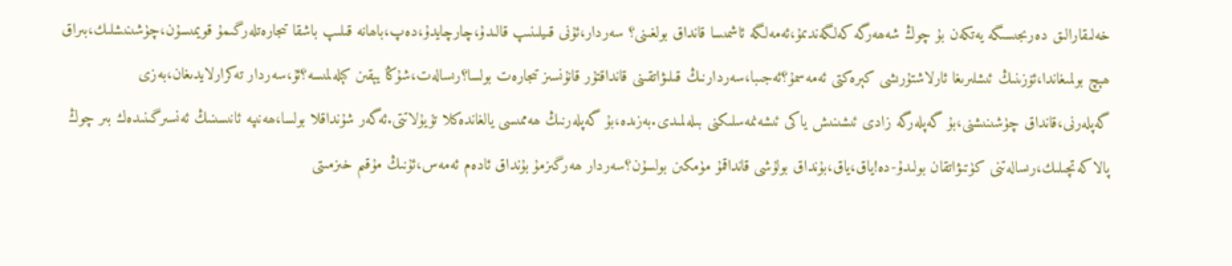خەلىقارالىق دەرىجىسىگە يەتكەن بۇ چوڭ شەھەرگە كەلگەندىمۇ،ئەمەلگە ئاشمىسا قانداق بولغىنى؟ سەردار،ئۇنى قىيلىنىپ قالىدۇ،چارچايدۇ،دەپ،باھانە قىلىپ باشقا تىجارەتلەرگىمۇ قويمىسۇن،چۈشىنىشلىك،بىراق ھېچ بولمىغاندا،ئۆزىنىڭ ئىشلىرىغا ئارلاشتۇرىشى كېرەكتى ئەمەسمۇ؟ئەجىبا،سەردارنىڭ قىلىۋاتقىنى قانداقتۇر قانۇنسىز تىجارەت بولسا؟رىسالەت،شۇڭا يېقىن كېلەلمىسە؟ئۇ،سەردار تەكرارلايدىغان،بەزى گەپلەرنى،قانداق چۈشىنىشنى،بۇ گەپلەرگە زادى ئىشىنىش ياكى ئىشەنمەسلىكنى بىلەلمىدى.بەزىدە،بۇ گەپلەرنىڭ ھەممىسى يالغاندەكلا تۇيۇلاتتى.ئەگەر شۇنداقلا بولسا،ھەنىپە ئانىسىنىڭ ئەنسىرگىنىدەك بىر چوڭ پالاكەتچىلىك،رىسالەتنى كۈتىۋاتقان بولىدۇ-دە!ياق،ياق،بۇنداق بولۇشى قانداقمۇ مۈمكىن بولسۇن؟سەردار ھەرگىزمۇ بۇنداق ئادەم ئەمەس،ئۇنىڭ مۇقىم خىزمىتى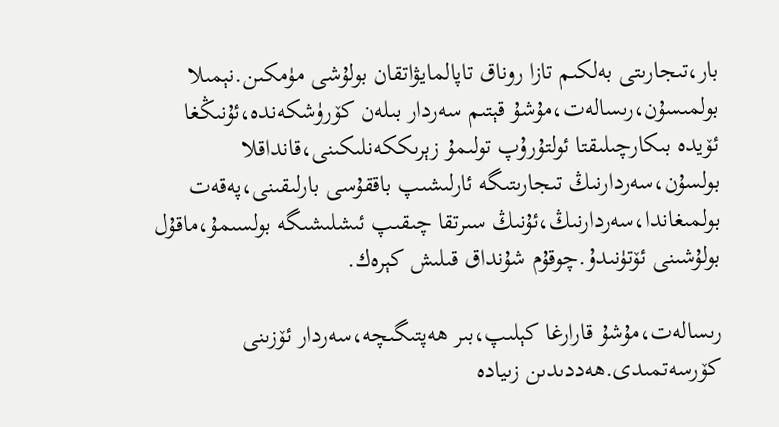بار،تىجارىتى بەلكىم تازا روناق تاپالمايۋاتقان بولۇشى مۈمكىن.نېمىلا بولمىسۇن،رىسالەت،مۇشۇ قېتىم سەردار بىلەن كۆرۈشكەندە،ئۇنىڭغا ئۆيدە بىكارچىلىقتا ئولتۇرۇپ تولىمۇ زېرىككەنلىكىنى،قانداقلا بولسۇن،سەردارنىڭ تىجارىتىگە ئارلىشىپ باققۇسى بارلىقىنى،پەقەت بولمىغاندا،سەردارنىڭ،ئۇنىڭ سىرتقا چىقىپ ئىشلىشىگە بولسىمۇ،ماقۇل بولۇشىنى ئۆتۈنىدۇ.چوقۇم شۇنداق قىلىش كېرەك.

رىسالەت،مۇشۇ قارارغا كېلىپ،بىر ھەپتىگىچە،سەردار ئۆزىنى كۆرسەتمىدى.ھەددىدىن زىيادە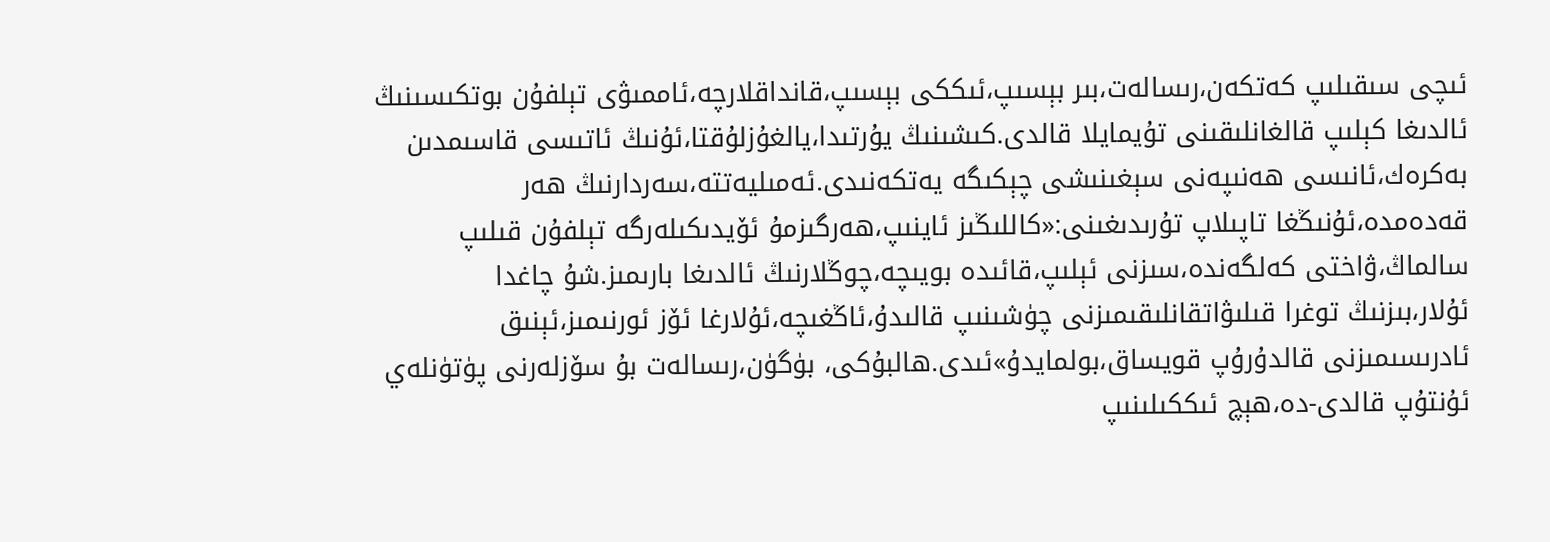ئىچى سىقىلىپ كەتكەن،رىسالەت،بىر بېسىپ،ئىككى بېسىپ،قانداقلارچە،ئاممىۋى تېلفۇن بوتكىسىنىڭ ئالدىغا كېلىپ قالغانلىقىنى تۇيمايلا قالدى.كىشىنىڭ يۇرتىدا،يالغۇزلۇقتا،ئۇنىڭ ئاتىسى قاسىمدىن بەكرەك،ئانىسى ھەنىپەنى سېغىنىشى چېكىگە يەتكەنىدى.ئەمىليەتتە،سەردارنىڭ ھەر قەدەمدە،ئۇنىڭغا تاپىلاپ تۇرىدىغىنى:«كاللىڭىز ئاينىپ،ھەرگىزمۇ ئۆيدىكىلەرگە تېلفۇن قىلىپ سالماڭ،ۋاختى كەلگەندە،سىزنى ئېلىپ،قائىدە بويىچە،چوڭلارنىڭ ئالدىغا بارىمىز.شۇ چاغدا ئۇلار،بىزنىڭ توغرا قىلىۋاتقانلىقىمىزنى چۈشىنىپ قالىدۇ،ئاڭغىچە،ئۇلارغا ئۆز ئورنىمىز،ئېنىق ئادرىسىمىزنى قالدۇرۇپ قويساق،بولمايدۇ»ئىدى.ھالبۇكى، بۈگۈن،رىسالەت بۇ سۆزلەرنى پۈتۈنلەي ئۇنتۇپ قالدى-دە،ھېچ ئىككىلىنىپ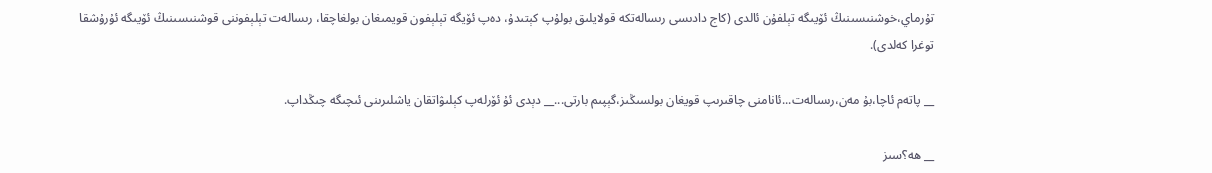تۇرماي،خوشنىسىنىڭ ئۆيىگە تېلفۇن ئالدى (كاج دادىسى رىسالەتكە قولايلىق بولۇپ كېتىدۇ، دەپ ئۆيگە تېلېفون قويمىغان بولغاچقا، رىسالەت تېلېفوننى قوشنىسىنىڭ ئۆيىگە ئۇرۇشقا توغرا كەلدى).

__ پاتەم ئاچا،بۇ مەن،رىسالەت...ئانامنى چاقىرىپ قويغان بولسىڭىز،گېپىم بارتى...__ دېدى ئۇ ئۆرلەپ كېلىۋاتقان ياشلىرىنى ئىچىگە چىڭداپ.

__ ھە؟سىز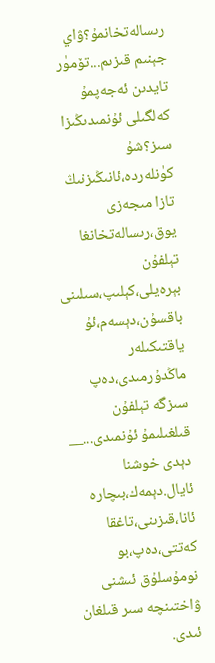رىسالەتخانمۇ؟ۋاي جېنىم قىزىم...تۆمۈر تايدىن ئەجەپمۇ كەلگىلى ئۇنمىدىڭىزا سىز؟شۇ كۈنلەردە،ئانىڭىزنىڭ تازا مىجەزى يوق،رىسالەتخانغا تېلفۇن بېرەيلى،كېلىپ،سىلىنى باقسۇن،دېسەم،ئۇ ياقتىكىلەر ماڭدۇرمىدى،دەپ سىزگە تېلفۇن قىلغىلىمۇ ئۇنمىدى...__ دېدى خوشنا ئايال.دېمەك،بىچارە ئانا،قىزىنى،تاغقا كەتتى،دەپ،بو نومۇسلۇق ئىشنى ۋاختىنچە سىر قىلغان ئىدى.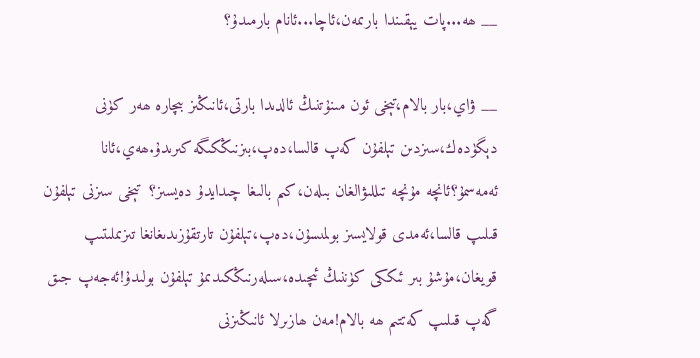__ ھە...پات يېقىندا بارىمەن،ئاچا...ئانام بارمىدۇ؟

__ ۋاي،بار بالام،تېخى ئون مىنۇتنىڭ ئالدىدا بارتى،ئانىڭىز بىچارە ھەر كۈنى دېگۈدەك،سىزدىن تېلفۇن كەپ قالسا،دەپ،بىزنىڭكىگە كىرىدۇ.ھەي،ئانا ئەمەسمۇ؟ئانچە مۇنچە تىللىۋالغان بىلەن،كىم بالىغا چىدايدۇ دەيسىز؟  تېخى سىزنى تېلفۇن قىلىپ قالسا،ئەمدى قولايسىز بولمىسۇن،دەپ،تېلفۇن تارتقۇزىدىغانغا تىزىملىتىپ قويغان،مۇشۇ بىر ئىككى كۈننىڭ ئىچىدە،سىلەرنىڭكىدىمۇ تېلفۇن بولىدۇ!ئەجەپ جىق گەپ قىلىپ كەتتىم ھە بالام!مەن ھازىرلا ئانىڭىزنى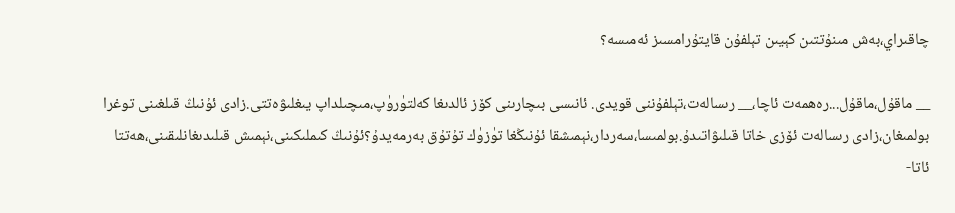چاقىراي،بەش مىنۇتتىن كېيىن تېلفۇن قايتۇرامسىز ئەمىسە؟

__ ماقۇل،ماقۇل...رەھمەت ئاچا،__ رىسالەت،تېلفۇننى قويدى. ئانىسى بىچارىنى كۆز ئالدىغا كەلتۈرۈپ،مىچىلداپ يىغلىۋەتتى.زادى ئۇنىڭ قىلغىنى توغرا بولمىغان،زادى رىسالەت ئۆزى خاتا قىلىۋاتىدۇ.بولمىسا،سەردار،نېمىشقا ئۇنىڭغا تۈزۈك تۇتۇق بەرمەيدۇ؟ئۇنىڭ كىملىكىنى،نېمىش قىلىدىغانلىقىنى،ھەتتا ئاتا-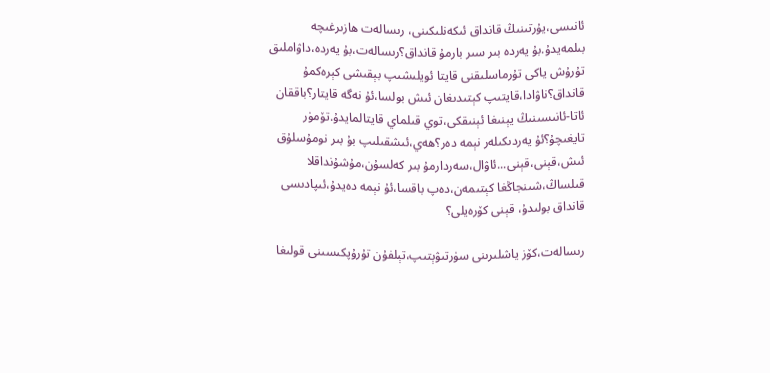ئانىسى،يۇرتىنىڭ قانداق ئىكەنلىكىنى، رىسالەت ھازىرغىچە بىلمەيدۇ.بۇ يەردە بىر سىر بارمۇ قانداق؟رىسالەت،بۇ يەردە،داۋاملىق تۇرۇش ياكى تۇرماسلىقنى قايتا ئويلىشىپ بېقىشى كېرەكمۇ قانداق؟ناۋادا،قايتىپ كېتىدىغان ئىش بولسا،ئۇ نەگە قايتار؟باققان ئاتا-ئانىسىنىڭ يېنىغا ئېنىقكى،توي قىلماي قايتالمايدۇ.تۆمۈر تايغىچۇ؟ئۇ يەردىكىلەر نېمە دەر؟ھەي،ئىشقىلىپ بۇ بىر نومۇسلۇق ئىش،قېنى،قېنى...ئاۋال،سەردارمۇ بىر كەلسۇن،مۇشۇنداقلا قىلساڭ،شىنجاڭغا كېتىمەن،دەپ باقسا،ئۇ نېمە دەيدۇ،ئىپادىسى قانداق بولىدۇ، قېنى كۆرەيلى؟

رىسالەت،كۆز ياشلىرىنى سۈرتىۋېتىپ،تېلفۇن تۇرۇپكىسىنى قولىغا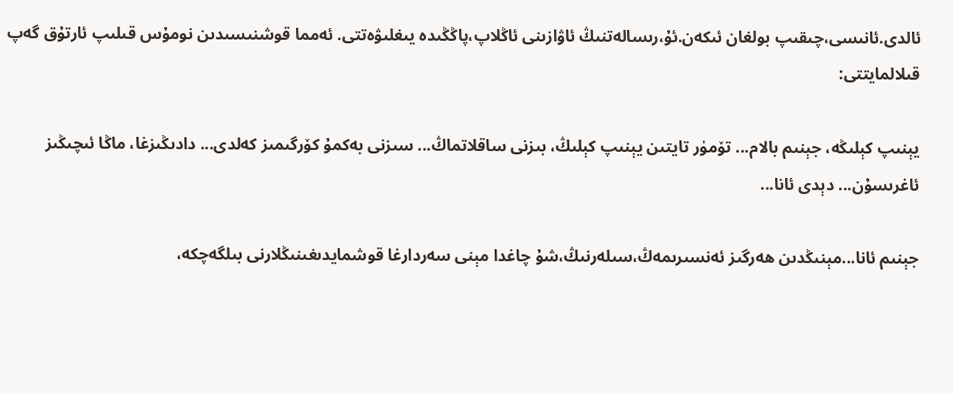ئالدى.ئانىسى،چىقىپ بولغان ئىكەن.ئۇ،رىسالەتنىڭ ئاۋازىنى ئاڭلاپ،پاڭڭىدە يىغلىۋەتتى. ئەمما قوشنىسىدىن نومۇس قىلىپ ئارتۇق گەپ قىلالمايتتى:

يېنىپ كېلىڭە، جېنىم بالام... تۆمۈر تايتىن يېنىپ كېلىڭ، بىزنى ساقلاتماڭ... سىزنى بەكمۇ كۆرگىمىز كەلدى... دادىڭىزغا، ماڭا ئىچىڭىز ئاغرىسۇن... دېدى ئانا...

جېنىم ئانا...مېنىڭدىن ھەرگىز ئەنسىرىمەڭ،سىلەرنىڭ،شۇ چاغدا مېنى سەردارغا قوشمايدىغىنىڭلارنى بىلگەچكە،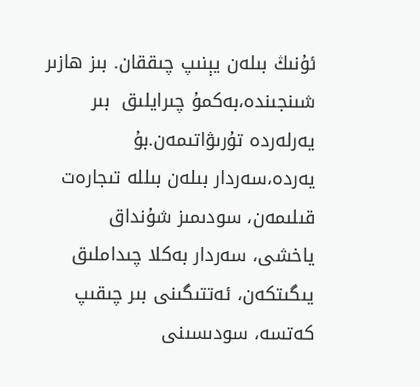ئۇنىڭ بىلەن يېنىپ چىققان. بىز ھازىر شىنجىندە،بەكمۇ چىرايلىق  بىر يەرلەردە تۇرىۋاتىمەن.بۇ يەردە،سەردار بىلەن بىللە تىجارەت قىلىمەن، سودىمىز شۇنداق ياخشى، سەردار بەكلا چىداملىق يىگىتكەن، ئەتتىگىنى بىر چىقىپ كەتسە، سودىسىنى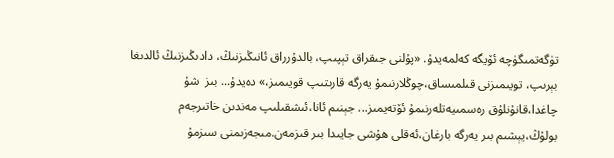تۈگەتمىگۈچە ئۆيگە كەلمەيدۇ. «پۇلنى جىقراق تېپىپ، بالدۇرراق ئانىڭىزنىڭ، دادىڭىزنىڭ ئالدىغا بېرىپ، تويىمىزنى قىلمىساق،چوڭلارنىمۇ يەرگە قارىتىپ قويىمىز،» دەيدۇ... بىز  شۇ چاغدا،قانۇنلۇق رەسمىيەتلەرنىمۇ ئۆتەيمىز... جېنىم ئانا،ئىشقىلىپ مەندىن خاتىرجەم بولۇڭ،يېشىم بىر يەرگە بارغان،ئەقلى ھۇشى جايىدا بىر قىزمەن.مىجەزىمنى سىزمۇ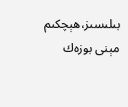بىلىسىز،ھېچكىم مېنى بوزەك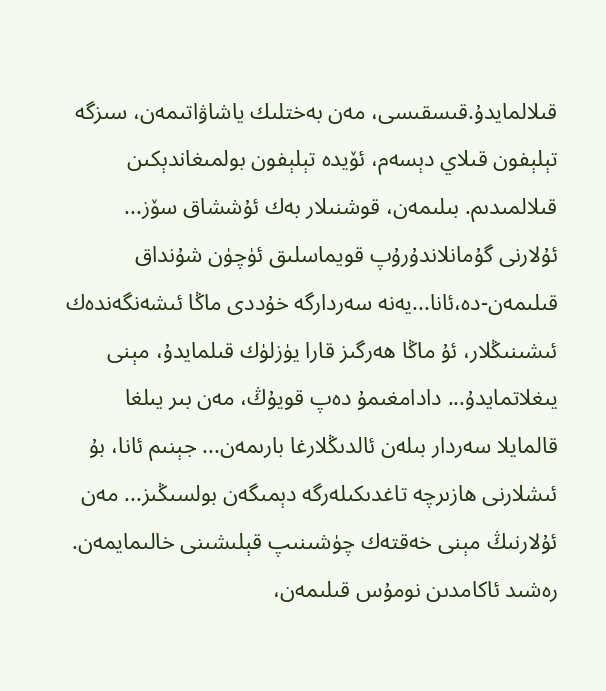قىلالمايدۇ.قىسقىسى، مەن بەختلىك ياشاۋاتىمەن، سىزگە تېلېفون قىلاي دېسەم، ئۆيدە تېلېفون بولمىغاندېكىن قىلالمىدىم. بىلىمەن، قوشنىلار بەك ئۇششاق سۆز... ئۇلارنى گۇمانلاندۇرۇپ قويماسلىق ئۈچۈن شۇنداق قىلىمەن-دە،ئانا...يەنە سەردارگە خۇددى ماڭا ئىشەنگەندەك ئىشىنىڭلار، ئۇ ماڭا ھەرگىز قارا يۈزلۈك قىلمايدۇ، مېنى يىغلاتمايدۇ... دادامغىمۇ دەپ قويۇڭ، مەن بىر يىلغا قالمايلا سەردار بىلەن ئالدىڭلارغا بارىمەن... جېنىم ئانا، بۇ ئىشلارنى ھازىرچە تاغدىكىلەرگە دېمىگەن بولسىڭىز... مەن ئۇلارنىڭ مېنى خەقتەك چۈشىنىپ قېلىشىنى خالىمايمەن. رەشىد ئاكامدىن نومۇس قىلىمەن،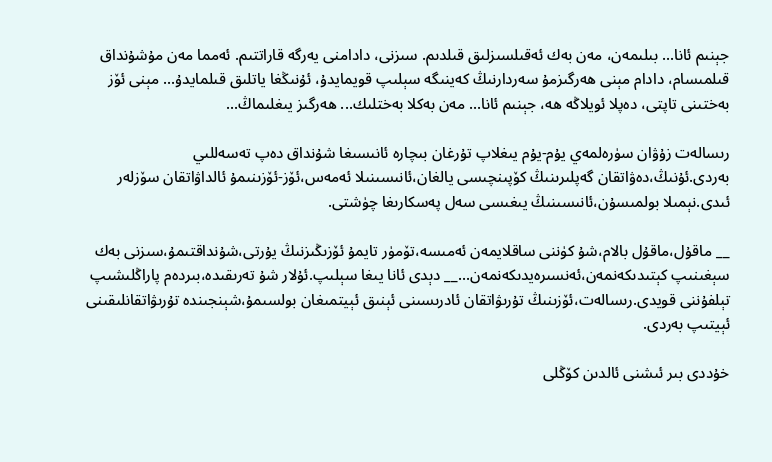جېنىم ئانا... بىلىمەن، مەن بەك ئەقىلسىزلىق قىلدىم. سىزنى، دادامنى يەرگە قاراتتىم. ئەمما مەن مۇشۇنداق قىلمىسام، دادام مېنى ھەرگىزمۇ سەردارنىڭ كەينىگە سېلىپ قويمايدۇ، ئۇنىڭغا ياتلىق قىلمايدۇ... مېنى ئۆز بەختىنى تاپتى، دەپلا ئويلاڭە ھە، جېنىم ئانا... مەن بەكلا بەختلىك... ھەرگىز يىغلىماڭ...

رىسالەت زۇۋان سۈرەلمەي يۇم-يۇم يىغلاپ تۇرغان بىچارە ئانىسىغا شۇنداق دەپ تەسەللىي بەردى.ئۇنىڭ،دەۋاتقان گەپلىرىنىڭ كۆپىنچىسى يالغان،ئانىسىنىلا ئەمەس،ئۆز-ئۆزىنىمۇ ئالداۋاتقان سۆزلەر ئىدى.نېمىلا بولمىسۇن،ئانىسىنىڭ يىغىسى سەل پەسكارىغا چۈشتى.

__ ماقۇل،ماقۇل بالام،شۇ كۈننى ساقلايمەن ئەمىسە،تۆمۈر تايمۇ ئۆزىڭىزنىڭ يۇرتى،شۇنداقتىمۇ،سىزنى بەك سېغىنىپ كېتىدىكەنمەن،ئەنسىرەيدىكەنمەن...__ دېدى ئانا يىغا سېلىپ.ئۇلار شۇ تەرىقىدە،بىردەم پاراڭلىشىپ تېلفۇننى قويدى.رىسالەت،ئۆزىنىڭ تۇرىۋاتقان ئادرىسىنى ئېنىق ئېيتمىغان بولسىمۇ،شېنجىندە تۇرىۋاتقانلىقىنى ئېيتىپ بەردى.

خۇددى بىر ئىشنى ئالدىن كۆڭلى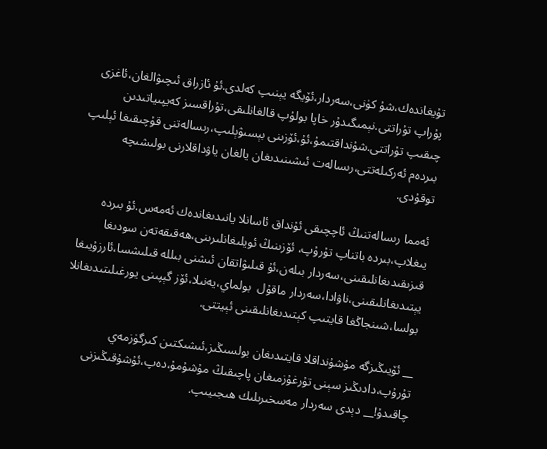تۇيغاندەك،شۇ كۈنى،سەردار،ئۆيگە يېنىپ كەلدى.ئۇ ئازراق ئىچىۋالغان،ئاغزى پۇراپ تۇراتتى.نېمىگىدۇر خاپا بولۇپ قالغانلىقى،تۇراقسىز كەيپىياتىدىن چىقىپ تۇراتتى.شۇنداقتىمۇ،ئۇ،ئۆزىنى بېسىۋېلىپ،رىسالەتنى قۇچىقىغا ئېلىپ بىردەم ئەركىلەتتى،رىسالەت ئىشىنىدىغان يالغان ياۋداقلارنى بولىشىچە توقۇدى.

ئەمما رىسالەتنىڭ ئاچچىقى ئۇنداق ئاسانلا يانىدىغاندەك ئەمەس.ئۇ بىردە يىغلاپ،بىردە باتناپ تۇرۇپ، ئۆزىنىڭ ئويلىغانلىرىنى،ھەقىقەتەن سودىغا قىزىقىدىغانلىقىنى،سەردار بىلەن،ئۇ قىلىۋاتقان ئىشنى بىللە قىلىشسا،ئارزۇيىغا يېتىدىغانلىقىنى،ناۋادا،سەردار ماقۇل  بولماي،يەنىلا،ئۆز گېپىنى يورغىلىتىدىغانلا بولسا،شىنجاڭغا قايتىپ كېتىدىغانلىقىنى ئېيتتى.

__ ئۆيىڭىزگە مۇشۇنداقلا قايتىدىغان بولسىڭىز،ئىشىكتىن كىرگۈزمەي تۇرۇپ،دادىڭىز سېنى تۇرغۇزمىغان پاچىقىڭ مۇشۇمۇ،دەپ،ئۇشۇقىڭىزنى چاقىدۇ!__ دېدى سەردار مەسخىرىلىك ھىجىيىپ.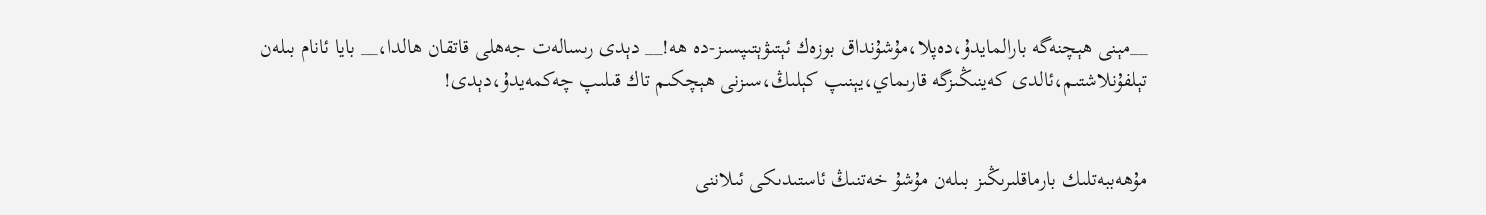__مېنى ھېچنەگە بارالمايدۇ،دەپلا،مۇشۇنداق بوزەك ئېتىۋېتىپسىز-دە ھە!__ دېدى رىسالەت جەھلى قاتقان ھالدا،__ بايا ئانام بىلەن تېلفۇنلاشتىم،ئالدى كەينىڭىزگە قارىماي،يېنىپ كېلىڭ،سىزنى ھېچكىم تاك قىلىپ چەكمەيدۇ،دېدى!


مۇھەببەتلىك بارماقلىرىڭىز بىلەن مۇشۇ خەتنىڭ ئاستىدىكى ئىلاننى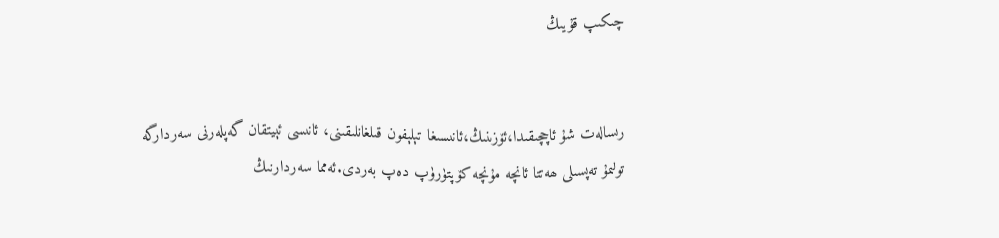چىكىپ قۇيىڭ


رىسالەت شۇ ئاچچىقىدا،ئۆزىنىڭ،ئانىسىغا تېلېفون قىلغانلىقىنى، ئانىسى ئېيتقان گەپلەرنى سەردارگە تولىمۇ تەپسىلى ھەتتا ئانچە مۇنچە كۆپتۈرۈپ دەپ بەردى.ئەمما سەردارنىڭ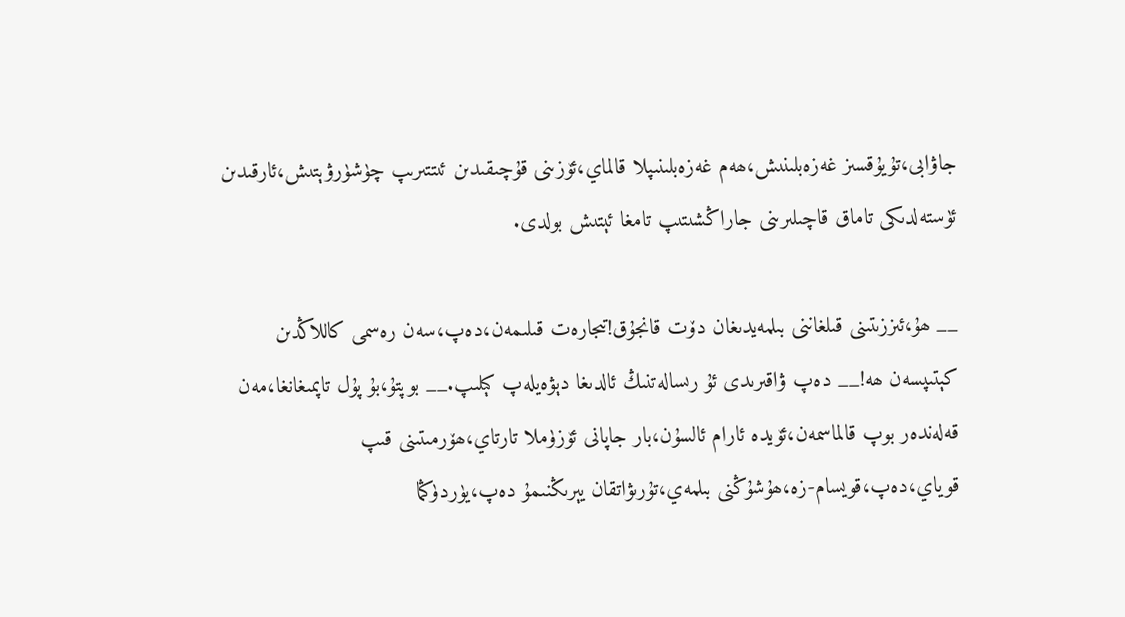جاۋابى،تۇيۇقسىز غەزەبلىنىش،ھەم غەزەبلىنىپلا قالماي،ئۆزىنى قۇچىقىدىن ئىتتىرىپ چۈشۈرۋېتىش،ئارقىدىن ئۈستەلدىكى تاماق قاچىلىرىنى جاراڭشىتىپ تامغا ئېتىش بولدى.

__ ھۇ،ئىززىتىنى قىلغاننى بىلمەيدىغان دۆت قانجۇق!تىجارەت قىلىمەن،دەپ،سەن رەسمى كاللاڭدىن كېتىپسەن ھە!__ دەپ ۋاقىرىدى ئۇ رىسالەتنىڭ ئالدىغا دېۋەيلەپ كېلىپ.__ بوپتۇ،بۇ پۇل تاپمىغانغا،مەن قەلەندەر بوپ قالماسمەن،ئۆيدە ئارام ئالسۇن،بار جاپانى ئۆزۈملا تارتاي،ھۆرمىتىنى قىپ قوياي،دەپ،قويسام-زە،ھۇشۇڭنى بىلمەي،تۇرىۋاتقان يېرىڭنىمۇ دەپ،يۈردۈڭما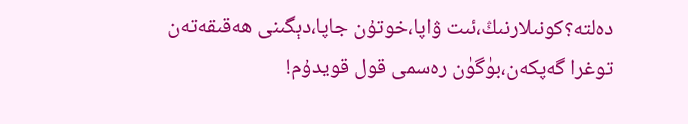دەلتە؟كونىلارنىڭ،ئىت ۋاپا،خوتۇن جاپا،دېگىنى ھەقىقەتەن توغرا گەپكەن،بۈگۈن رەسمى قول قويدۇم!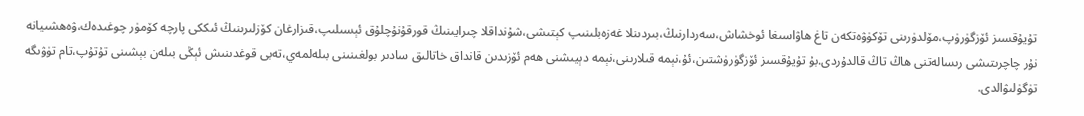تۇيۇقسىز ئۆزگۈرۈپ،مۆلدۈرىنى تۆكۈۋەتكەن تاغ ھاۋاسىغا ئوخشاش،سەردارنىڭ،بىردىنلا غەزەبلىنىپ كېتىشى،شۇنداقلا چىرايىنىڭ قورقۇنۇچلۇق ئېسىلىپ،قىزارغان كۆزلىرىنىڭ ئىككى پارچە كۆمۈر چوغىدەك،ۋەھشىيانە نۇر چاچرىتىشى رىسالەتنى ھاڭ تاڭ قالدۇردى.بۇ تۇيۇقسىز ئۆزگۈرۈشتىن،ئۇ،نېمە قىلارىنى،نېمە دېيىشنى ھەم ئۆزىدىن قانداق خاتالىق سادىر بولغىنىنى بىلەلمەي،تەبى قوغدىنىش ئېڭى بىلەن بېشىنى تۇتۇپ،تام تۈۋىگە تۈگۈلىۋالدى.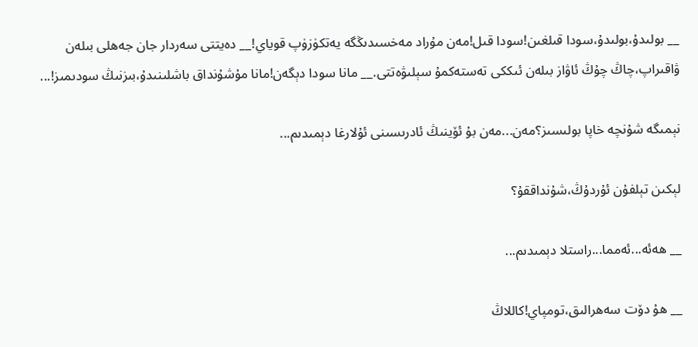__ بولىدۇ،بولىدۇ،سودا قىلغىن!سودا قىل!مەن مۇراد مەخسىدىڭگە يەتكۈزۈپ قوياي!__ دەيتتى سەردار جان جەھلى بىلەن ۋاقىراپ،چاڭ چۇڭ ئاۋاز بىلەن ئىككى تەستەكمۇ سېلىۋەتتى.__ مانا سودا دېگەن!مانا مۇشۇنداق باشلىنىدۇ،بىزنىڭ سودىمىز!...

نېمىگە شۇنچە خاپا بولىسىز؟مەن...مەن بۇ ئۆينىڭ ئادرىسىنى ئۇلارغا دېمىدىم...

لېكىن تېلفۇن ئۇردۇڭ،شۇنداققۇ؟

__ ھەئە...ئەمما...راستلا دېمىدىم...

__ ھۇ دۆت سەھرالىق،تومپاي!كاللاڭ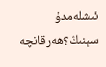ئىشلەمدۇ سېنىڭ؟ھەرقانچە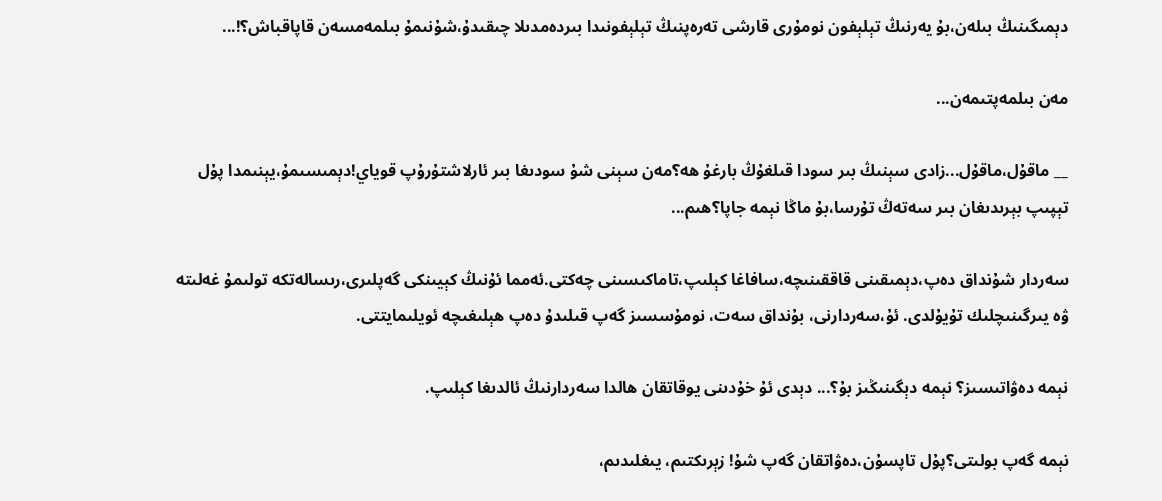دېمىگىنىڭ بىلەن،بۇ يەرنىڭ تېلېفون نومۇرى قارشى تەرەپنىڭ تېلېفونىدا بىردەمدىلا چىقىدۇ،شۇنىمۇ بىلمەمسەن قاپاقباش؟!...

مەن بىلمەپتىمەن...

__ ماقۇل،ماقۇل...زادى سېنىڭ بىر سودا قىلغۇڭ بارغۇ ھە؟مەن سېنى شۇ سودىغا بىر ئارلاشتۇرۇپ قوياي!دېمىسىمۇ،يېنىمدا پۇل تېپىپ بېرىدىغان بىر سەتەڭ تۇرسا،بۇ ماڭا نېمە جاپا؟ھىم...

سەردار شۇنداق دەپ،دېمىقىنى قاققىنىچە،سافاغا كېلىپ،تاماكىسىنى چەكتى.ئەمما ئۇنىڭ كېيىنكى گەپلىرى،رىسالەتكە تولىمۇ غەلىتە ۋە يىرگىنىچلىك تۇيۇلدى. ئۇ،سەردارنى، بۇنداق سەت، نومۇسسىز گەپ قىلىدۇ دەپ ھېلىغىچە ئويلىمايتتى.

نېمە دەۋاتىسىز؟ نېمە دېگىنىڭىز بۇ؟... دېدى ئۇ خۇدىنى يوقاتقان ھالدا سەردارنىڭ ئالدىغا كېلىپ.

نېمە گەپ بولىتى؟پۇل تاپسۇن،دەۋاتقان گەپ شۇ! زېرىكتىم، يىغلىدىم،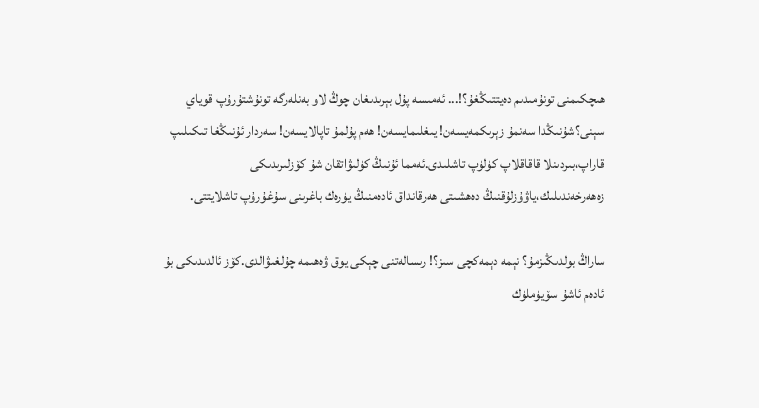ھىچكىمنى تونۇمىدىم دەيتتىڭغۇ؟!... ئەمىسە پۇل بېرىدىغان چوڭ لاو بەنلەرگە تونۇشتۇرۇپ قوياي سېنى؟شۇنىڭدا سەنمۇ زېرىكمەيسەن! يىغلىمايسەن! ھەم پۇلمۇ تاپالايسەن! سەردار ئۇنىڭغا تىكىلىپ قاراپ،بىردىنلا قاقاقلاپ كۈلۈپ تاشلىدى.ئەمما ئۇنىڭ كۈلىۋاتقان شۇ كۆزلىرىدىكى زەھەرخەندىلىك،ياۋۇزلۇقنىڭ دەھشىتى ھەرقانداق ئادەمنىڭ يۈرەك باغرىنى سۇغۇرۇپ تاشلايتتى.

ساراڭ بولدىڭىزمۇ؟ نېمە دېمەكچى سىز؟! رىسالەتنى چېكى يوق ۋەھىمە چۇلغىۋالدى.كۆز ئالدىدىكى بۇ ئادەم ئاشۇ سۆيۈملۈك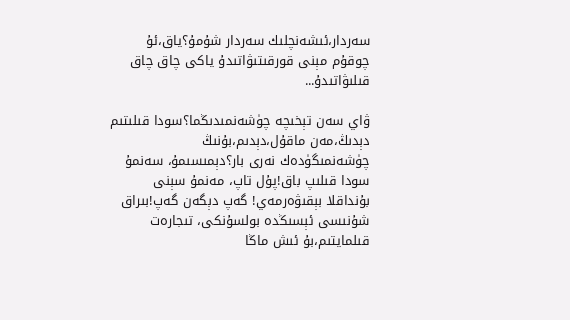سەردار،ئىشەنچلىك سەردار شۇمۇ؟ياق،ئۇ چوقۇم مېنى قورقىتىۋاتىدۇ ياكى چاق چاق قىلىۋاتىدۇ...

ۋاي سەن تېخىچە چۈشەنمىدىڭما؟سودا قىلىتىم دېدىڭ،مەن ماقۇل،دېدىم،بۇنىڭ چۈشەنمىگۈدەك نەرى بار؟دېمىسىمۇ، سەنمۇ سودا قىلىپ باق!پۇل تاپ، مەنمۇ سېنى بۇنداقلا بېقىۋەرمەي! گەپ دېگەن گەپ!بىراق شۇنىسى ئېسىڭدە بولسۇنكى، تىجارەت قىلمايتىم،بۇ ئىش ماڭا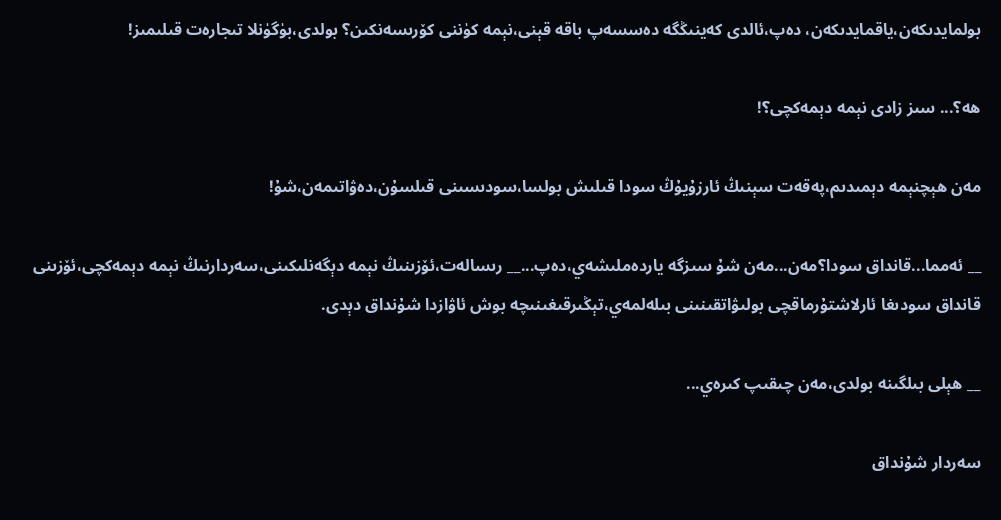بولمايدىكەن،ياقمايدىكەن، دەپ،ئالدى كەينىڭگە دەسسەپ باقە قېنى،نېمە كۈننى كۆرىسەنكىن؟ بولدى،بۈگۈنلا تىجارەت قىلىمىز!

ھە؟... سىز زادى نېمە دېمەكچى؟!

مەن ھېچنېمە دېمىدىم،پەقەت سېنىڭ ئارزۇيۇڭ سودا قىلىش بولسا،سودىسىنى قىلسۇن،دەۋاتىمەن،شۇ!

__ ئەمما...قانداق سودا؟مەن...مەن شۇ سىزگە ياردەملىشەي،دەپ...__ رىسالەت،ئۆزىنىڭ نېمە دېگەنلىكىنى،سەردارنىڭ نېمە دېمەكچى،ئۆزىنى قانداق سودىغا ئارلاشتۇرماقچى بولىۋاتقىنىنى بىلەلمەي،تېڭىرقىغىنىچە بوش ئاۋازدا شۇنداق دېدى.

__ ھېلى بىلگىنە بولدى،مەن چىقىپ كىرەي...

سەردار شۇنداق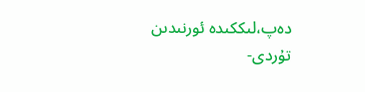دەپ،لىككىدە ئورنىدىن تۇردى-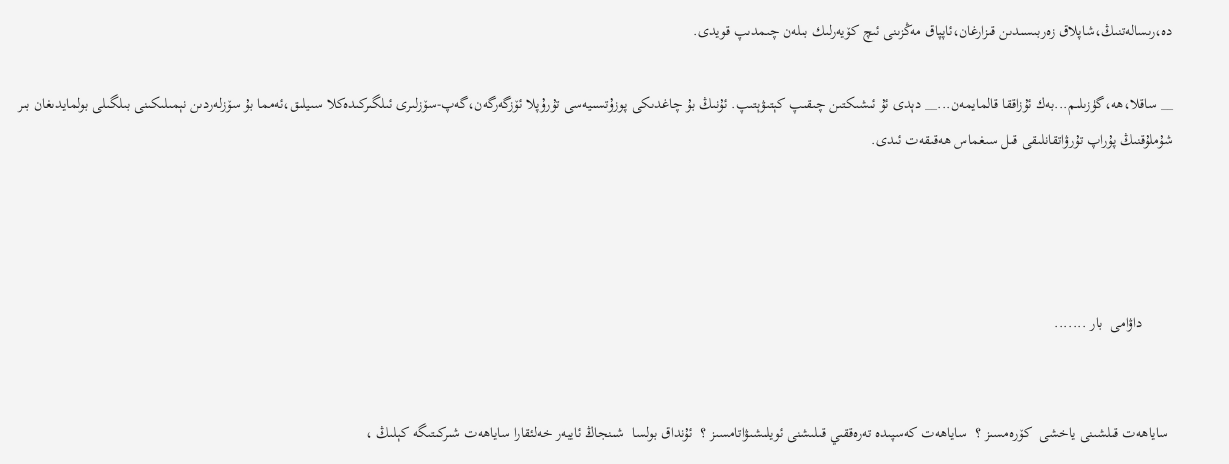دە،رىسالەتنىڭ،شاپلاق زەربىسىدىن قىزارغان،ئاپپاق مەڭزىنى ئىچ كۆيەرلىك بىلەن چىمدىپ قويدى.

__ ساقلا،ھە،گۈزىلىم...بەك ئۇزاققا قالمايمەن...__ دېدى ئۇ ئىشىكتىن چىقىپ كېتىۋېتىپ. ئۇنىڭ بۇ چاغدىكى پوزۇتسىيەسى تۇرۇپلا ئۆزگەرگەن،گەپ-سۆزلىرى ئىلگىركىدەكلا سىيلىق،ئەمما بۇ سۆزلەردىن نېمىلىكىنى بىلگىلى بولمايدىغان بىر شۇملۇقنىڭ پۇراپ تۇرۋاتقانلىقى قىل سىغماس ھەقىقەت ئىدى.




        داۋامى  بار .......


 ساياھەت قىلشىنى ياخشى  كۆرەمسىز ؟  ساياھەت كەسپىدە تەرەققىي قىلىشنى ئويلىشىۋاتامسىز ؟  ئۇنداق بولسا  شىنجاڭ ئايبەر خەلئقارا ساياھەت شىركىتىگە كېلىڭ ،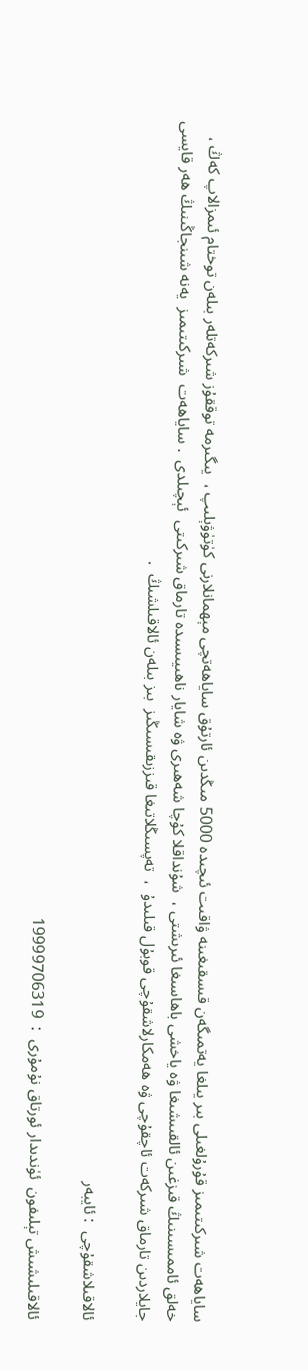ساياھەت شىركىتىمىز قۇرۇلغىلى بىر يىلغا يەتمىگەن قىسقىغىنە ۋاقىت ئىچىدە 5000 مىڭدىن ئارتۇق ساياھەتچى مېھمانلارنى كۈتۈۋېلىپ ،  يىگىرمە توققۇز شىركەتلەر بىلەن توختام ئىمزالاپ كەڭ ، خەلق ئاممىسىنىڭ قىزغىن ئالقىىشىغا ۋە ياخشى باھاسىغا ئىرىشتى ،  شۇنداقلا كۇچا شەھىرى ۋە شايار ناھىيىسىدە تارماق شىركىتى  ئېچىلدى  . ساياھەت  شىركىتىمىز  يەنە شىنجاڭىنىڭ ھەر قايسى جايلاردىن تارماق شىركەت ئاچقۇچى ۋە ھەمكارلاشقۇچى قوبۇل قىلىدۇ  ،  تەپسىڭلاتىغا قىززىقىسىڭىز  بىز بىلەن ئالاقىلشىڭ  .

ئالاقىلاشقۇچى  : ئايبەر

ئالاقىلىشىش تېلىفون  ئۈندىدار ئورتاق نۇمۇرى  :  19999706319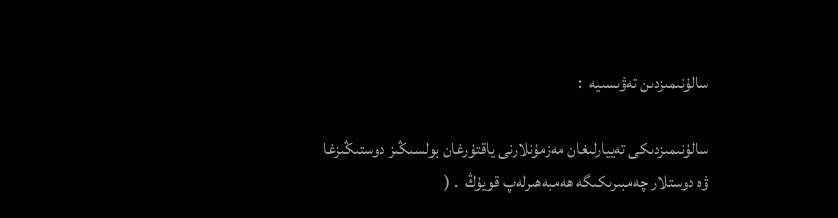سالۇنىمىزدىن تەۋىسىيە  :

سالۇنىمىزدىكى تەييارلىغان مەزمۇنلارنى ياقتۇرغان بولسىڭىز دوستىڭىزغا  ۋە دوستلار چەمبىرىكىگە ھەمبەھىرلەپ قويۇڭ  . (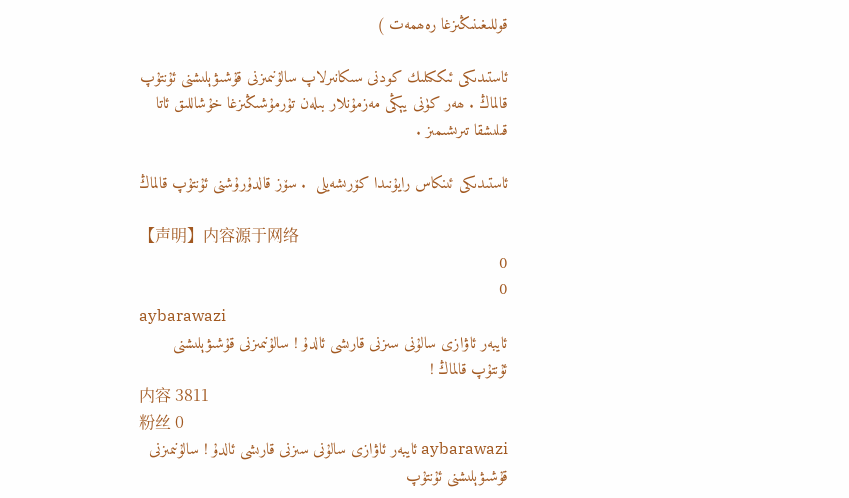قوللىغىنىڭىزغا رەھمەت )

ئاستىدىكى ئىككىلىك كودنى سىكانىرلاپ سالۇنىمىزنى قۇشىۋېلىشنى ئۇنتۇپ قالماڭ . ھەر كۈنى يېڭى مەزمۇنلار بىلەن تۇرمۇشىڭىزغا خۇشاللىق ئاتا قىلىشقا تىرىشىمىز .

ئاستىدىكى ئىنكاس رايۇنىدا كۆرىشەيلى  . سۆز قالدۇرۇشنى ئۇنتۇپ قالماڭ

【声明】内容源于网络
0
0
aybarawazi
ئايبەر ئاۋازى سالۇنى سىزنى قارىشى ئالدۇ ! سالۇنىمىزنى قۇشىۋېلىشنى ئۇنتۇپ قالماڭ !
内容 3811
粉丝 0
aybarawazi ئايبەر ئاۋازى سالۇنى سىزنى قارىشى ئالدۇ ! سالۇنىمىزنى قۇشىۋېلىشنى ئۇنتۇپ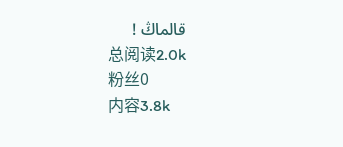قالماڭ !
总阅读2.0k
粉丝0
内容3.8k